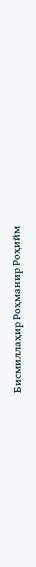Бисмиллаҳир Роҳманир Роҳийм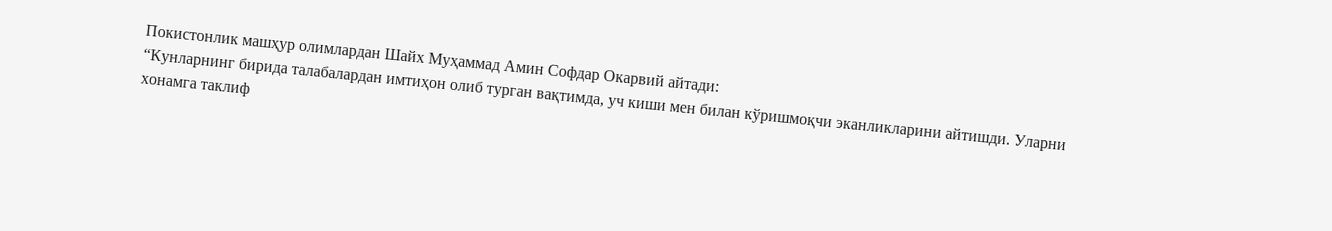Покистонлик машҳур олимлардан Шайх Муҳаммад Амин Софдар Окарвий айтади:
“Кунларнинг бирида талабалардан имтиҳон олиб турган вақтимда, уч киши мен билан кўришмоқчи эканликларини айтишди. Уларни хонамга таклиф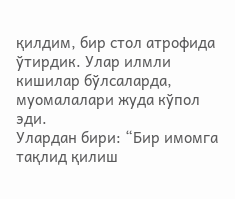қилдим, бир стол атрофида ўтирдик. Улар илмли кишилар бўлсаларда, муомалалари жуда кўпол эди.
Улардан бири: “Бир имомга тақлид қилиш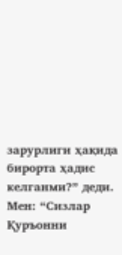зарурлиги ҳақида бирорта ҳадис келганми?” деди.
Мен: “Сизлар Қуръонни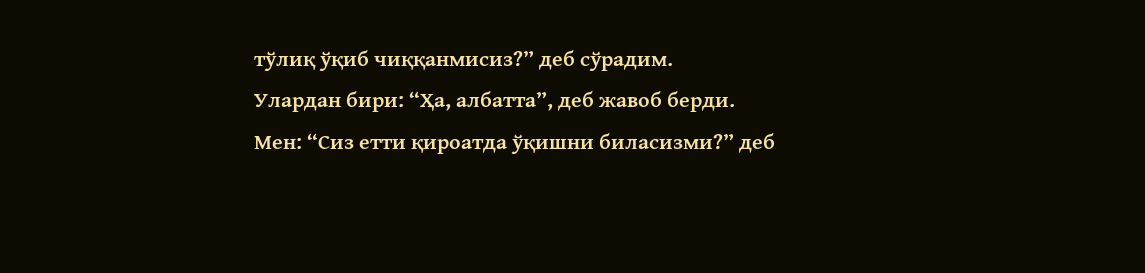тўлиқ ўқиб чиққанмисиз?” деб сўрадим.
Улардан бири: “Ҳа, албатта”, деб жавоб берди.
Мен: “Сиз етти қироатда ўқишни биласизми?” деб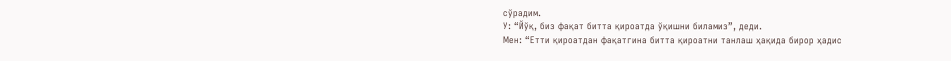сўрадим.
У: “Йўқ, биз фақат битта қироатда ўқишни биламиз”, деди.
Мен: “Етти қироатдан фақатгина битта қироатни танлаш ҳақида бирор ҳадис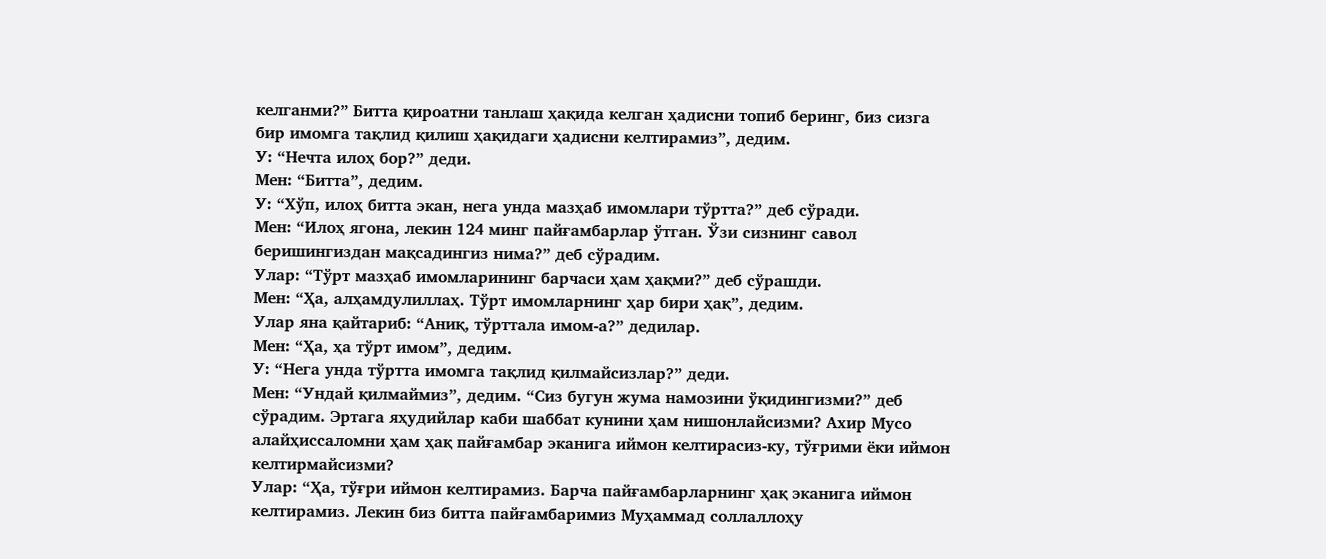келганми?” Битта қироатни танлаш ҳақида келган ҳадисни топиб беринг, биз сизга бир имомга тақлид қилиш ҳақидаги ҳадисни келтирамиз”, дедим.
У: “Нечта илоҳ бор?” деди.
Мен: “Битта”, дедим.
У: “Хўп, илоҳ битта экан, нега унда мазҳаб имомлари тўртта?” деб сўради.
Мен: “Илоҳ ягона, лекин 124 минг пайғамбарлар ўтган. Ўзи сизнинг савол беришингиздан мақсадингиз нима?” деб сўрадим.
Улар: “Тўрт мазҳаб имомларининг барчаси ҳам ҳақми?” деб сўрашди.
Мен: “Ҳа, алҳамдулиллаҳ. Тўрт имомларнинг ҳар бири ҳақ”, дедим.
Улар яна қайтариб: “Аниқ, тўрттала имом-а?” дедилар.
Мен: “Ҳа, ҳа тўрт имом”, дедим.
У: “Нега унда тўртта имомга тақлид қилмайсизлар?” деди.
Мен: “Ундай қилмаймиз”, дедим. “Сиз бугун жума намозини ўқидингизми?” деб сўрадим. Эртага яҳудийлар каби шаббат кунини ҳам нишонлайсизми? Ахир Мусо алайҳиссаломни ҳам ҳақ пайғамбар эканига иймон келтирасиз-ку, тўғрими ёки иймон келтирмайсизми?
Улар: “Ҳа, тўғри иймон келтирамиз. Барча пайғамбарларнинг ҳақ эканига иймон келтирамиз. Лекин биз битта пайғамбаримиз Муҳаммад соллаллоҳу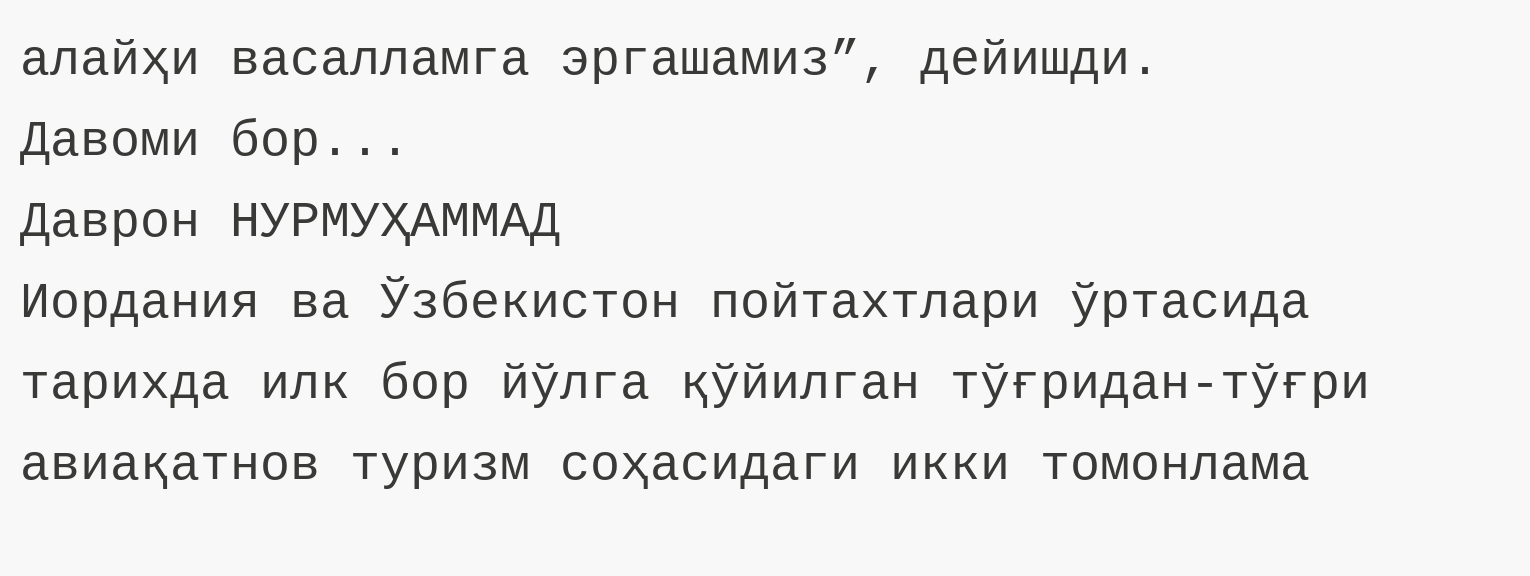алайҳи васалламга эргашамиз”, дейишди.
Давоми бор...
Даврон НУРМУҲАММАД
Иордания ва Ўзбекистон пойтахтлари ўртасида тарихда илк бор йўлга қўйилган тўғридан-тўғри авиақатнов туризм соҳасидаги икки томонлама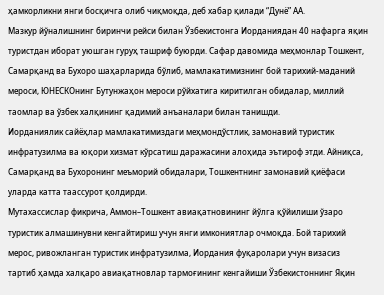ҳамкорликни янги босқичга олиб чиқмоқда, деб хабар қилади “Дунё” АА.
Мазкур йўналишнинг биринчи рейси билан Ўзбекистонга Иорданиядан 40 нафарга яқин туристдан иборат уюшган гуруҳ ташриф буюрди. Сафар давомида меҳмонлар Тошкент, Самарқанд ва Бухоро шаҳарларида бўлиб, мамлакатимизнинг бой тарихий-маданий мероси, ЮНЕСКОнинг Бутунжаҳон мероси рўйхатига киритилган обидалар, миллий таомлар ва ўзбек халқининг қадимий анъаналари билан танишди.
Иорданиялик сайёҳлар мамлакатимиздаги меҳмондўстлик, замонавий туристик инфратузилма ва юқори хизмат кўрсатиш даражасини алоҳида эътироф этди. Айниқса, Самарқанд ва Бухоронинг меъморий обидалари, Тошкентнинг замонавий қиёфаси уларда катта таассурот қолдирди.
Мутахассислар фикрича, Аммон–Тошкент авиақатновининг йўлга қўйилиши ўзаро туристик алмашинувни кенгайтириш учун янги имкониятлар очмоқда. Бой тарихий мерос, ривожланган туристик инфратузилма, Иордания фуқаролари учун визасиз тартиб ҳамда халқаро авиақатновлар тармоғининг кенгайиши Ўзбекистоннинг Яқин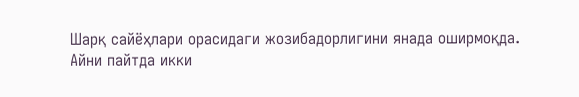Шарқ сайёҳлари орасидаги жозибадорлигини янада оширмоқда.
Айни пайтда икки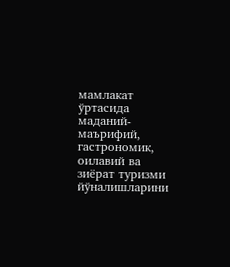мамлакат ўртасида маданий-маърифий, гастрономик, оилавий ва зиёрат туризми йўналишларини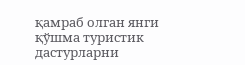қамраб олган янги қўшма туристик дастурларни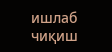ишлаб чиқиш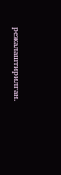режалаштирилган.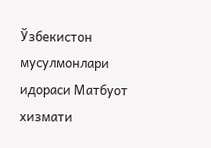Ўзбекистон мусулмонлари идораси Матбуот хизмати